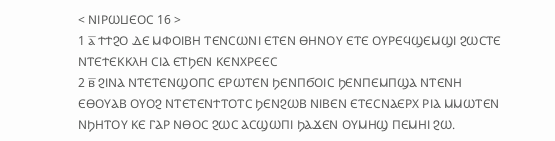< ⲚⲒⲢⲰⳘⲈⲞⲤ 16 >
1 ⲁ̅ ϮϮϨⲞ ⲆⲈ ⲘⲪⲞⲒⲂⲎ ⲦⲈⲚⲤⲰⲚⲒ ⲈⲦⲈⲚ ⲐⲎⲚⲞⲨ ⲈⲦⲈ ⲞⲨⲢⲈϤϢⲈⲘϢⲒ ϨⲰⲤⲦⲈ ⲚⲦⲈϮⲈⲔⲔⲖⲎ ⲤⲒⲀ ⲈⲦϦⲈⲚ ⲔⲈⲚⲬⲢⲈⲈⲤ
2 ⲃ̅ ϨⲒⲚⲀ ⲚⲦⲈⲦⲈⲚϢⲞⲠⲤ ⲈⲢⲰⲦⲈⲚ ϦⲈⲚⲠϬⲞⲒⲤ ϦⲈⲚⲠⲈⲘⲠϢⲀ ⲚⲦⲈⲚⲎ ⲈⲐⲞⲨⲀⲂ ⲞⲨⲞϨ ⲚⲦⲈⲦⲈⲚϮⲦⲞⲦⲤ ϦⲈⲚϨⲰⲂ ⲚⲒⲂⲈⲚ ⲈⲦⲈⲤⲚⲀⲈⲢⲬ ⲢⲒⲀ ⲘⲘⲰⲦⲈⲚ ⲚϦⲎⲦⲞⲨ ⲔⲈ ⲄⲀⲢ ⲚⲐⲞⲤ ϨⲰⲤ ⲀⲤϢⲰⲠⲒ ϦⲀϪⲈⲚ ⲞⲨⲘⲎϢ ⲠⲈⲘⲎⲒ ϨⲰ.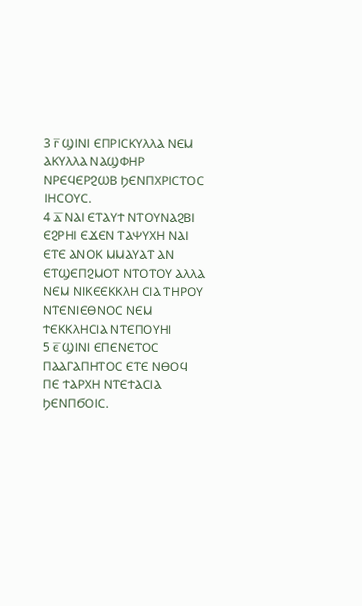3 ⲅ̅ ϢⲒⲚⲒ ⲈⲠⲢⲒⲤⲔⲨⲖⲖⲀ ⲚⲈⲘ ⲀⲔⲨⲖⲖⲀ ⲚⲀϢⲪⲎⲢ ⲚⲢⲈϤⲈⲢϨⲰⲂ ϦⲈⲚⲠⲬⲢⲒⲤⲦⲞⲤ ⲒⲎⲤⲞⲨⲤ.
4 ⲇ̅ ⲚⲀⲒ ⲈⲦⲀⲨϮ ⲚⲦⲞⲨⲚⲀϨⲂⲒ ⲈϨⲢⲎⲒ ⲈϪⲈⲚ ⲦⲀⲮⲨⲬⲎ ⲚⲀⲒ ⲈⲦⲈ ⲀⲚⲞⲔ ⲘⲘⲀⲨⲀⲦ ⲀⲚ ⲈⲦϢⲈⲠϨⲘⲞⲦ ⲚⲦⲞⲦⲞⲨ ⲀⲖⲖⲀ ⲚⲈⲘ ⲚⲒⲔⲈⲈⲔⲔⲖⲎ ⲤⲒⲀ ⲦⲎⲢⲞⲨ ⲚⲦⲈⲚⲒⲈⲐⲚⲞⲤ ⲚⲈⲘ ϮⲈⲔⲔⲖⲎⲤⲒⲀ ⲚⲦⲈⲠⲞⲨⲎⲒ
5 ⲉ̅ ϢⲒⲚⲒ ⲈⲠⲈⲚⲈⲦⲞⲤ ⲠⲀⲀⲄⲀⲠⲎⲦⲞⲤ ⲈⲦⲈ ⲚⲐⲞϤ ⲠⲈ ϮⲀⲢⲬⲎ ⲚⲦⲈϮⲀⲤⲒⲀ ϦⲈⲚⲠϬⲞⲒⲤ.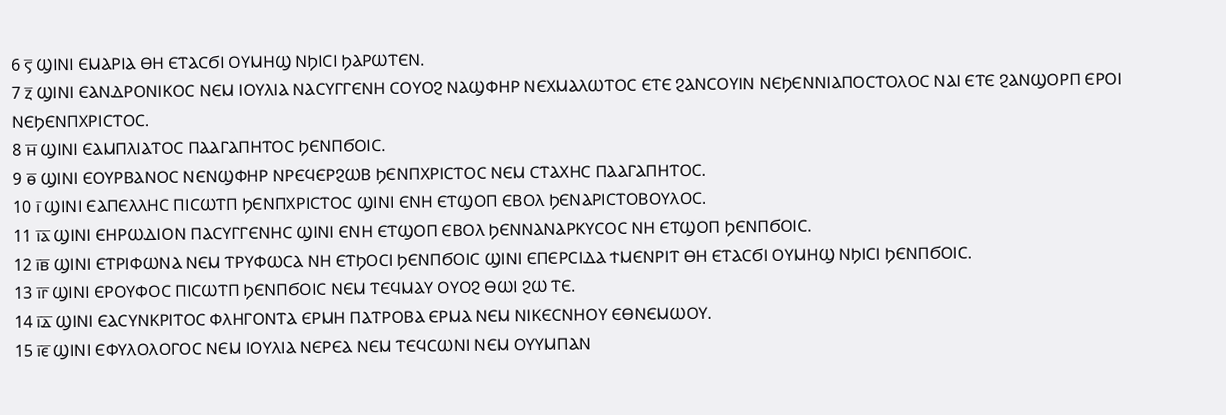6 ⲋ̅ ϢⲒⲚⲒ ⲈⲘⲀⲢⲒⲀ ⲐⲎ ⲈⲦⲀⲤϬⲒ ⲞⲨⲘⲎϢ ⲚϦⲒⲤⲒ ϦⲀⲢⲰⲦⲈⲚ.
7 ⲍ̅ ϢⲒⲚⲒ ⲈⲀⲚⲆⲢⲞⲚⲒⲔⲞⲤ ⲚⲈⲘ ⲒⲞⲨⲖⲒⲀ ⲚⲀⲤⲨⲄⲄⲈⲚⲎ ⲤⲞⲨⲞϨ ⲚⲀϢⲪⲎⲢ ⲚⲈⲬⲘⲀⲖⲰⲦⲞⲤ ⲈⲦⲈ ϨⲀⲚⲤⲞⲨⲒⲚ ⲚⲈϦⲈⲚⲚⲒⲀⲠⲞⲤⲦⲞⲖⲞⲤ ⲚⲀⲒ ⲈⲦⲈ ϨⲀⲚϢⲞⲢⲠ ⲈⲢⲞⲒ ⲚⲈϦⲈⲚⲠⲬⲢⲒⲤⲦⲞⲤ.
8 ⲏ̅ ϢⲒⲚⲒ ⲈⲀⲘⲠⲖⲒⲀⲦⲞⲤ ⲠⲀⲀⲄⲀⲠⲎⲦⲞⲤ ϦⲈⲚⲠϬⲞⲒⲤ.
9 ⲑ̅ ϢⲒⲚⲒ ⲈⲞⲨⲢⲂⲀⲚⲞⲤ ⲚⲈⲚϢⲪⲎⲢ ⲚⲢⲈϤⲈⲢϨⲰⲂ ϦⲈⲚⲠⲬⲢⲒⲤⲦⲞⲤ ⲚⲈⲘ ⲤⲦⲀⲬⲎⲤ ⲠⲀⲀⲄⲀⲠⲎⲦⲞⲤ.
10 ⲓ̅ ϢⲒⲚⲒ ⲈⲀⲠⲈⲖⲖⲎⲤ ⲠⲒⲤⲰⲦⲠ ϦⲈⲚⲠⲬⲢⲒⲤⲦⲞⲤ ϢⲒⲚⲒ ⲈⲚⲎ ⲈⲦϢⲞⲠ ⲈⲂⲞⲖ ϦⲈⲚⲀⲢⲒⲤⲦⲞⲂⲞⲨⲖⲞⲤ.
11 ⲓ̅ⲁ̅ ϢⲒⲚⲒ ⲈⲎⲢⲰⲆⲒⲞⲚ ⲠⲀⲤⲨⲄⲄⲈⲚⲎⲤ ϢⲒⲚⲒ ⲈⲚⲎ ⲈⲦϢⲞⲠ ⲈⲂⲞⲖ ϦⲈⲚⲚⲀⲚⲀⲢⲔⲨⲤⲞⲤ ⲚⲎ ⲈⲦϢⲞⲠ ϦⲈⲚⲠϬⲞⲒⲤ.
12 ⲓ̅ⲃ̅ ϢⲒⲚⲒ ⲈⲦⲢⲒⲪⲰⲚⲀ ⲚⲈⲘ ⲦⲢⲨⲪⲰⲤⲀ ⲚⲎ ⲈⲦϦⲞⲤⲒ ϦⲈⲚⲠϬⲞⲒⲤ ϢⲒⲚⲒ ⲈⲠⲈⲢⲤⲒⲆⲀ ϮⲘⲈⲚⲢⲒⲦ ⲐⲎ ⲈⲦⲀⲤϬⲒ ⲞⲨⲘⲎϢ ⲚϦⲒⲤⲒ ϦⲈⲚⲠϬⲞⲒⲤ.
13 ⲓ̅ⲅ̅ ϢⲒⲚⲒ ⲈⲢⲞⲨⲪⲞⲤ ⲠⲒⲤⲰⲦⲠ ϦⲈⲚⲠϬⲞⲒⲤ ⲚⲈⲘ ⲦⲈϤⲘⲀⲨ ⲞⲨⲞϨ ⲐⲰⲒ ϨⲰ ⲦⲈ.
14 ⲓ̅ⲇ̅ ϢⲒⲚⲒ ⲈⲀⲤⲨⲚⲔⲢⲒⲦⲞⲤ ⲪⲖⲎⲄⲞⲚⲦⲀ ⲈⲢⲘⲎ ⲠⲀⲦⲢⲞⲂⲀ ⲈⲢⲘⲀ ⲚⲈⲘ ⲚⲒⲔⲈⲤⲚⲎⲞⲨ ⲈⲐⲚⲈⲘⲰⲞⲨ.
15 ⲓ̅ⲉ̅ ϢⲒⲚⲒ ⲈⲪⲨⲖⲞⲖⲞⲄⲞⲤ ⲚⲈⲘ ⲒⲞⲨⲖⲒⲀ ⲚⲈⲢⲈⲀ ⲚⲈⲘ ⲦⲈϤⲤⲰⲚⲒ ⲚⲈⲘ ⲞⲨⲨⲘⲠⲀⲚ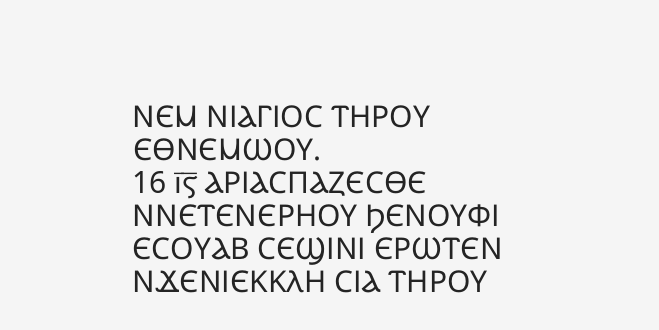ⲚⲈⲘ ⲚⲒⲀⲄⲒⲞⲤ ⲦⲎⲢⲞⲨ ⲈⲐⲚⲈⲘⲰⲞⲨ.
16 ⲓ̅ⲋ̅ ⲀⲢⲒⲀⲤⲠⲀⲌⲈⲤⲐⲈ ⲚⲚⲈⲦⲈⲚⲈⲢⲎⲞⲨ ϦⲈⲚⲞⲨⲪⲒ ⲈⲤⲞⲨⲀⲂ ⲤⲈϢⲒⲚⲒ ⲈⲢⲰⲦⲈⲚ ⲚϪⲈⲚⲒⲈⲔⲔⲖⲎ ⲤⲒⲀ ⲦⲎⲢⲞⲨ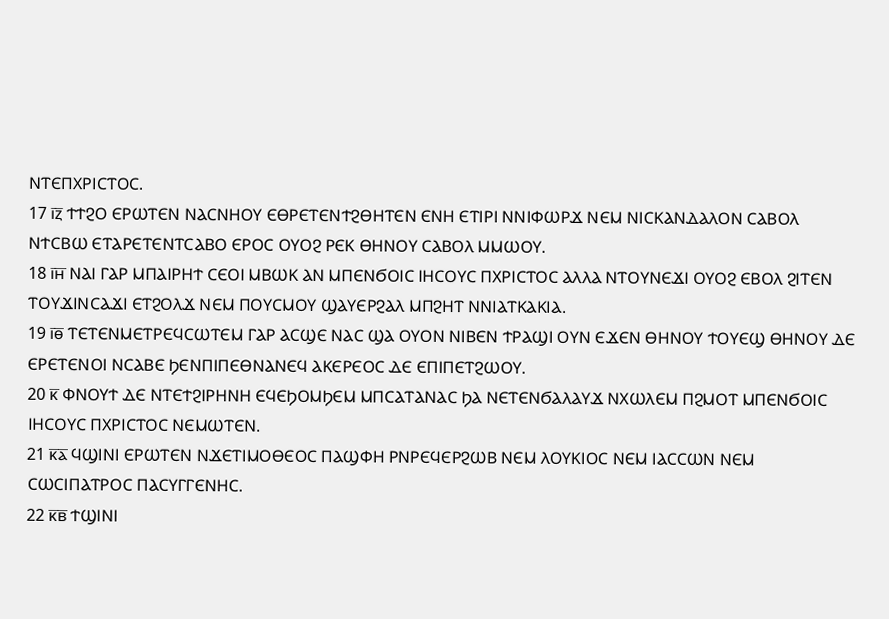ⲚⲦⲈⲠⲬⲢⲒⲤⲦⲞⲤ.
17 ⲓ̅ⲍ̅ ϮϮϨⲞ ⲈⲢⲰⲦⲈⲚ ⲚⲀⲤⲚⲎⲞⲨ ⲈⲐⲢⲈⲦⲈⲚϮϨⲐⲎⲦⲈⲚ ⲈⲚⲎ ⲈⲦⲒⲢⲒ ⲚⲚⲒⲪⲰⲢϪ ⲚⲈⲘ ⲚⲒⲤⲔⲀⲚⲆⲀⲖⲞⲚ ⲤⲀⲂⲞⲖ ⲚϮⲤⲂⲰ ⲈⲦⲀⲢⲈⲦⲈⲚⲦⲤⲀⲂⲞ ⲈⲢⲞⲤ ⲞⲨⲞϨ ⲢⲈⲔ ⲐⲎⲚⲞⲨ ⲤⲀⲂⲞⲖ ⲘⲘⲰⲞⲨ.
18 ⲓ̅ⲏ̅ ⲚⲀⲒ ⲄⲀⲢ ⲘⲠⲀⲒⲢⲎϮ ⲤⲈⲞⲒ ⲘⲂⲰⲔ ⲀⲚ ⲘⲠⲈⲚϬⲞⲒⲤ ⲒⲎⲤⲞⲨⲤ ⲠⲬⲢⲒⲤⲦⲞⲤ ⲀⲖⲖⲀ ⲚⲦⲞⲨⲚⲈϪⲒ ⲞⲨⲞϨ ⲈⲂⲞⲖ ϨⲒⲦⲈⲚ ⲦⲞⲨϪⲒⲚⲤⲀϪⲒ ⲈⲦϨⲞⲖϪ ⲚⲈⲘ ⲠⲞⲨⲤⲘⲞⲨ ϢⲀⲨⲈⲢϨⲀⲖ ⲘⲠϨⲎⲦ ⲚⲚⲒⲀⲦⲔⲀⲔⲒⲀ.
19 ⲓ̅ⲑ̅ ⲦⲈⲦⲈⲚⲘⲈⲦⲢⲈϤⲤⲰⲦⲈⲘ ⲄⲀⲢ ⲀⲤϢⲈ ⲚⲀⲤ ϢⲀ ⲞⲨⲞⲚ ⲚⲒⲂⲈⲚ ϮⲢⲀϢⲒ ⲞⲨⲚ ⲈϪⲈⲚ ⲐⲎⲚⲞⲨ ϮⲞⲨⲈϢ ⲐⲎⲚⲞⲨ ⲆⲈ ⲈⲢⲈⲦⲈⲚⲞⲒ ⲚⲤⲀⲂⲈ ϦⲈⲚⲠⲒⲠⲈⲐⲚⲀⲚⲈϤ ⲀⲔⲈⲢⲈⲞⲤ ⲆⲈ ⲈⲠⲒⲠⲈⲦϨⲰⲞⲨ.
20 ⲕ̅ ⲪⲚⲞⲨϮ ⲆⲈ ⲚⲦⲈϮϨⲒⲢⲎⲚⲎ ⲈϤⲈϦⲞⲘϦⲈⲘ ⲘⲠⲤⲀⲦⲀⲚⲀⲤ ϦⲀ ⲚⲈⲦⲈⲚϬⲀⲖⲀⲨϪ ⲚⲬⲰⲖⲈⲘ ⲠϨⲘⲞⲦ ⲘⲠⲈⲚϬⲞⲒⲤ ⲒⲎⲤⲞⲨⲤ ⲠⲬⲢⲒⲤⲦⲞⲤ ⲚⲈⲘⲰⲦⲈⲚ.
21 ⲕ̅ⲁ̅ ϤϢⲒⲚⲒ ⲈⲢⲰⲦⲈⲚ ⲚϪⲈⲦⲒⲘⲞⲐⲈⲞⲤ ⲠⲀϢⲪⲎ ⲢⲚⲢⲈϤⲈⲢϨⲰⲂ ⲚⲈⲘ ⲖⲞⲨⲔⲒⲞⲤ ⲚⲈⲘ ⲒⲀⲤⲤⲰⲚ ⲚⲈⲘ ⲤⲰⲤⲒⲠⲀⲦⲢⲞⲤ ⲠⲀⲤⲨⲄⲄⲈⲚⲎⲤ.
22 ⲕ̅ⲃ̅ ϮϢⲒⲚⲒ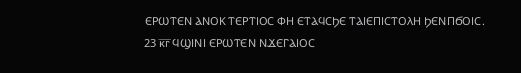ⲈⲢⲰⲦⲈⲚ ⲀⲚⲞⲔ ⲦⲈⲢⲦⲒⲞⲤ ⲪⲎ ⲈⲦⲀϤⲤϦⲈ ⲦⲀⲒⲈⲠⲒⲤⲦⲞⲖⲎ ϦⲈⲚⲠϬⲞⲒⲤ.
23 ⲕ̅ⲅ̅ ϤϢⲒⲚⲒ ⲈⲢⲰⲦⲈⲚ ⲚϪⲈⲄⲀⲒⲞⲤ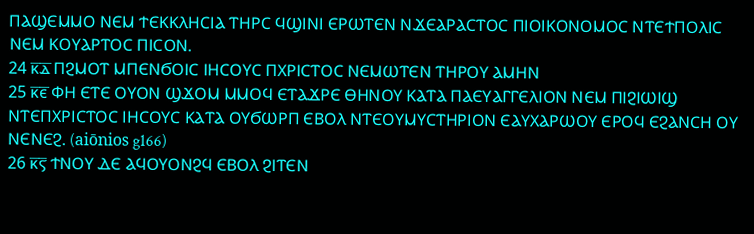ⲠⲀϢⲈⲘⲘⲞ ⲚⲈⲘ ϮⲈⲔⲔⲖⲎⲤⲒⲀ ⲦⲎⲢⲤ ϤϢⲒⲚⲒ ⲈⲢⲰⲦⲈⲚ ⲚϪⲈⲀⲢⲀⲤⲦⲞⲤ ⲠⲒⲞⲒⲔⲞⲚⲞⲘⲞⲤ ⲚⲦⲈϮⲠⲞⲖⲒⲤ ⲚⲈⲘ ⲔⲞⲨⲀⲢⲦⲞⲤ ⲠⲒⲤⲞⲚ.
24 ⲕ̅ⲇ̅ ⲠϨⲘⲞⲦ ⲘⲠⲈⲚϬⲞⲒⲤ ⲒⲎⲤⲞⲨⲤ ⲠⲬⲢⲒⲤⲦⲞⲤ ⲚⲈⲘⲰⲦⲈⲚ ⲦⲎⲢⲞⲨ ⲀⲘⲎⲚ
25 ⲕ̅ⲉ̅ ⲪⲎ ⲈⲦⲈ ⲞⲨⲞⲚ ϢϪⲞⲘ ⲘⲘⲞϤ ⲈⲦⲀϪⲢⲈ ⲐⲎⲚⲞⲨ ⲔⲀⲦⲀ ⲠⲀⲈⲨⲀⲄⲄⲈⲖⲒⲞⲚ ⲚⲈⲘ ⲠⲒϨⲒⲰⲒϢ ⲚⲦⲈⲠⲬⲢⲒⲤⲦⲞⲤ ⲒⲎⲤⲞⲨⲤ ⲔⲀⲦⲀ ⲞⲨϬⲰⲢⲠ ⲈⲂⲞⲖ ⲚⲦⲈⲞⲨⲘⲨⲤⲦⲎⲢⲒⲞⲚ ⲈⲀⲨⲬⲀⲢⲰⲞⲨ ⲈⲢⲞϤ ⲈϨⲀⲚⲤⲎ ⲞⲨ ⲚⲈⲚⲈϨ. (aiōnios g166)
26 ⲕ̅ⲋ̅ ϮⲚⲞⲨ ⲆⲈ ⲀϤⲞⲨⲞⲚϨϤ ⲈⲂⲞⲖ ϨⲒⲦⲈⲚ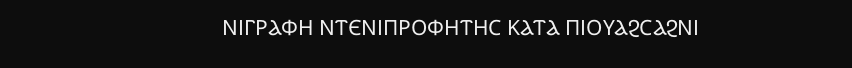ⲚⲒⲄⲢⲀⲪⲎ ⲚⲦⲈⲚⲒⲠⲢⲞⲪⲎⲦⲎⲤ ⲔⲀⲦⲀ ⲠⲒⲞⲨⲀϨⲤⲀϨⲚⲒ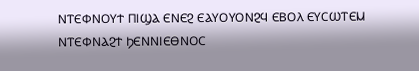ⲚⲦⲈⲪⲚⲞⲨϮ ⲠⲒϢⲀ ⲈⲚⲈϨ ⲈⲀⲨⲞⲨⲞⲚϨϤ ⲈⲂⲞⲖ ⲈⲨⲤⲰⲦⲈⲘ ⲚⲦⲈⲪⲚⲀϨϮ ϦⲈⲚⲚⲒⲈⲐⲚⲞⲤ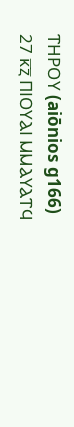ⲦⲎⲢⲞⲨ (aiōnios g166)
27 ⲕ̅ⲍ̅ ⲠⲒⲞⲨⲀⲒ ⲘⲘⲀⲨⲀⲦϤ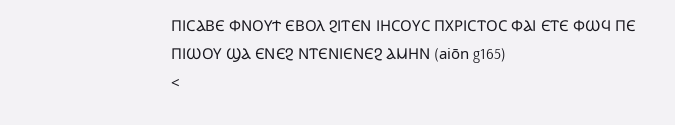ⲠⲒⲤⲀⲂⲈ ⲪⲚⲞⲨϮ ⲈⲂⲞⲖ ϨⲒⲦⲈⲚ ⲒⲎⲤⲞⲨⲤ ⲠⲬⲢⲒⲤⲦⲞⲤ ⲪⲀⲒ ⲈⲦⲈ ⲪⲰϤ ⲠⲈ ⲠⲒⲰⲞⲨ ϢⲀ ⲈⲚⲈϨ ⲚⲦⲈⲚⲒⲈⲚⲈϨ ⲀⲘⲎⲚ (aiōn g165)
<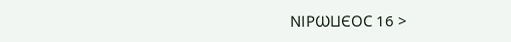ⲚⲒⲢⲰⳘⲈⲞⲤ 16 >